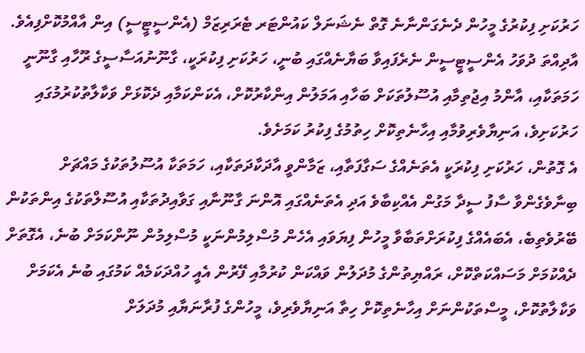ހަރުކަށި ފިކުރުގެ މީހުން ދެނެގަންނާނެ ގޮތް ނެޝަނަލް ކައުންޓަރ ޓެރަރިޒަމް (އެންސީޓީސީ) އިން އާއްމުކޮށްފިއެވެ.
އާދިއްތަ ދުވަހު އެންސީޓީސީން ނެރެފައިވާ ބަޔާނެއްގައި ބުނީ، ހަރުކަށި ފިކުރަކީ، ގާނޫނުއަސާސީގެ ރޫހާއި ގާނޫނީ ހަމަތަކާއި، އާންމު އިޖުތިމާއި އުސޫލުތަކަށް ބަހާއި އަމަލުން އިންކާރުކޮށް، އެކަންކަމާއި ދެކޮޅަށް ވަކާލާތުކުރުމުގައި ހަރުކަށިވެ، އަނިޔާވެރިވުމާއި އިހާނެތިކޮށް ހިތުމުގެ ފިކުރު ކަމަށެވެ.
އެ ގޮތުން، ހަރުކަށި ފިކުރަކީ އެތަނެއްގެ ސަގާފަތާއި، ޒަމާންވީ އާދަކާދަތަކާއި، ހަމަތަކާ އުސޫލުތަކުގެ މައްޗަށް ބިނާވެގެންވާ ސާފު ސީދާ މަގުން އެއްކިބާވެ އަދި އެތަނެއްގައި އޮންނަ ގާނޫނާއި ގަވާއިދުތަކާއި އުސޫލްތަކުގެ އިންތަކުން ބޭރުވެތިބެ، އެބައެއްގެ ފިކުރަށްތަބާވާ މީހުން ފިޔަވައި އެހެން މުސްލިމުންނަކީ މުސްލިމުން ނޫންކަމަށް ބުނެ، އެގޮތަށް ދެއްކުމަށް މަސައްކަތްކޮށް، ރައްޔިތުންގެ މުދަލުން ވައްކަން ކުރުމާއި ފޭރުން އެއީ ހުއްދަކަމެއް ކަމުގައި ބުނެ އެކަމަށް ވަކާލާތުކޮށް، މީސްތަކުންނަށް އިހާނެތިކޮށް ހިތާ އަނިޔާވެރިވެ، މީހުންގެ ފުރާނަޔާއި މުދަލަށް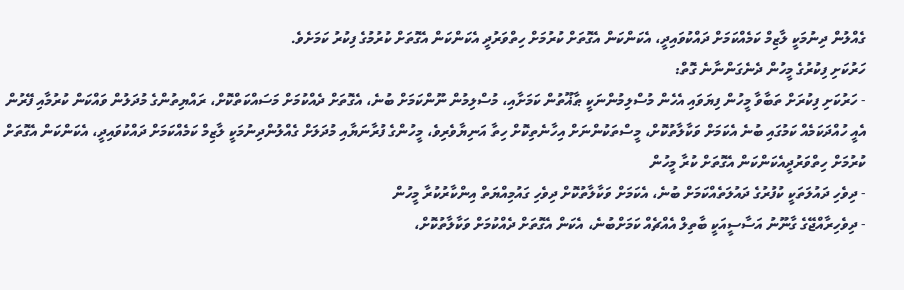ގެއްލުން ދިނުމަކީ ލާޒިމް ކަމެއްކަމަށް ދައްކުވައިދީ، އެކަންކަން އެގޮތަށް ކުރުމަށް ހިތްވަރުދީ އެކަންކަން އެގޮތަށް ކުރުމުގެ ފިކުރު ކަމަށެވެ.
ހަރުކަށި ފިކުރުގެ މީހުން ދެނެގަންނާނެ ގޮތް:
- ހަރުކަށި ފިކުރަށް ތަބާވާ މީހުން ފިޔަވައި އެހެން މުސްލިމުންނަކީ ޠާޣޫތުން ކަމަށާއި، މުސްލިމުން ނޫންކަމަށް ބުނެ، އެގޮތަށް ދެއްކުމަށް މަސައްކަތްކޮށް، ރައްޔިތުންގެ މުދަލުން ވައްކަން ކުރުމާއި ފޭރުން އެއީ ހުއްދަކަމެއް ކަމުގައި ބުނެ އެކަމަށް ވަކާލާތުކޮށް، މީސްތަކުންނަށް އިހާނެތިކޮށް ހިތާ އަނިޔާވެރިވެ، މީހުންގެ ފުރާނަޔާއި މުދަލަށް ގެއްލުންދިނުމަކީ ލާޒިމް ކަމެއްކަމަށް ދައްކުވައިދީ، އެކަންކަން އެގޮތަށް ކުރުމަށް ހިތްވަރުދީއެކަންކަން އެގޮތަށް ކުރާ މީހުން
- ދިވެހި ދައުލަތަކީ ކުފުރުގެ ދައުލަތެއްކަމަށް ބުނެ، އެކަމަށް ވަކާލާތުކޮށް ދިވެހި ގައުމިއްޔަތް އިންކާރުކުރާ މީހުން
- ދިވެހިރާއްޖޭގެ ގާނޫނު އަސާސީއަކީ ބާތިލް އެއްޗެއް ކަމަށްބުނެ، އެކަން އެގޮތަށް ދެއްކުމަށް ވަކާލާތުކޮށް،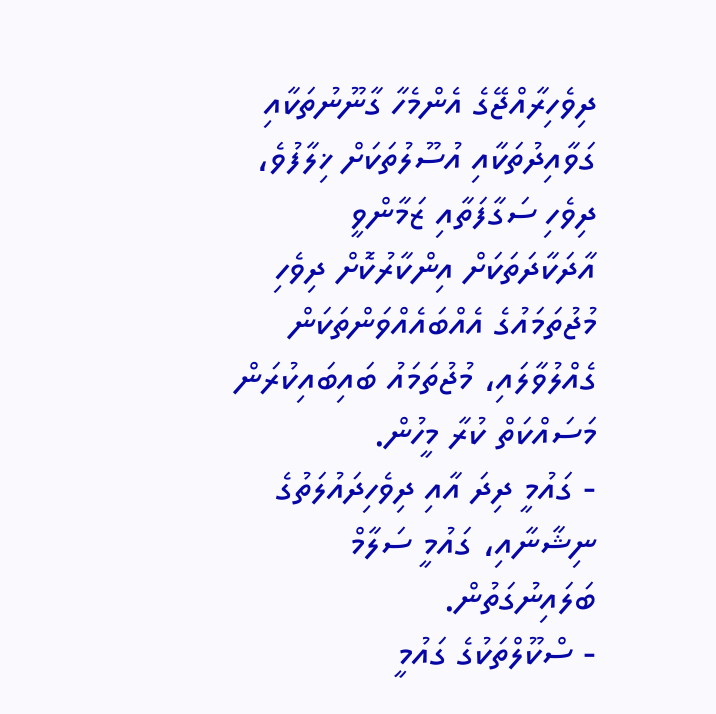ދިވެހިރާއްޖޭގެ އެންމެހާ ގާނޫނުތަކާއި ގަވާއިދުތަކާއި އުސޫލުތަކަށް ޚިލާފުވެ، ދިވެހި ސަގާފަތާއި ޒަމާންވީ އާދަކާދަތަކަށް އިންކާރުކޮށް ދިވެހި މުޖުތަމައުގެ އެއްބައެއްވަންތަކަން ގެއްލުވާލައި، މުޖުތަމައު ބައިބައިކުރަން މަސައްކަތް ކުރާ މީހުން.
- ގައުމީ ދިދަ އާއި ދިވެހިދައުލަތުގެ ނިޝާނާއި، ގައުމީ ސަލާމް ބަލައިނުގަތުން.
- ސްކޫލްތަކުގެ ގައުމީ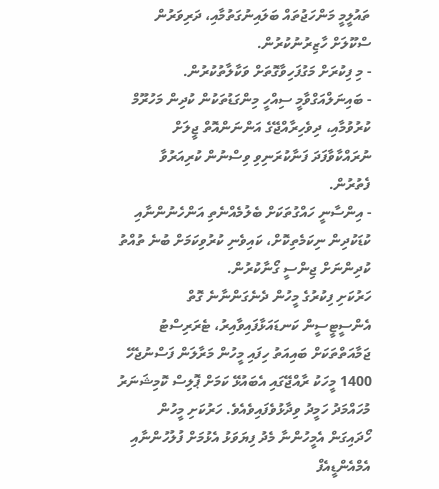ތައުލީމީ މަންހަޖުތައް ބަލައިނުގަތުމާއި، ދަރިވަރުން ސްކޫލަށް ހާޒިރުނުކުރުން.
- މި ފިކުރަށް މަގުފަހިވާގޮތަށް ވަކާލާތުކުރުން.
- ބައިނަލްއަގްވާމީ ސިއްހީ މިންގަޑުތަކުން ކުދިން މަހުރޫމް ކުރުވުމާއި، ދިވެހިރާއްޖޭގެ އަންނަންއޮތް ޖީލަށް ނުރައްކާވާފަދަ ފަނާކުރަނިވި ވިސްނުން ކުރިއަރުވާ ފެތުރުން.
- އިންސާނީ ހައްގުތަކަށް ބެލުމެއްނެތި އަންހެނުންނާއި ކުޑަކުދިން ނިކަމެތިކޮށް، ކައިވެނި ކުރުވިކަމަށް ބުނެ ތުއްތު ކުދިންނަށް ޖިންސީ ގޯނާކުރުން.
ހަރުކަށި ފިކުރުގެ މީހުން ދެނެގަންނާނެ ގޮތް އެންސީޓީސީން ކަނޑައަޅާފައިވާއިރު، ޓެރަރިސްޓު ޖަމާއަތްތަކަށް ބައިއަތު ހިފައި މީހުން މަރާލަން ފަސްނުޖެހޭ 1400 މީހަކު ރާއްޖޭގައި އެބައުޅޭ ކަމަށް ޕޮލިސް ކޮމިޝަނަރު މުހައްމަދު ހަމީދު ވިދާޅުވެފައިވެއެވެ. ހަރުކަށި މީހުން ހޯދައިގަން އެމީހުންނާ މެދު ފިޔަވަޅު އެޅުމަށް ފުލުހުންނާއި އެމްއެންޑީއެފް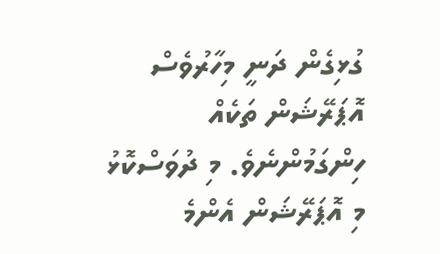ގުޅިގެން ދަނީ މިހާރުވެސް އޮޕަރޭޝަން ތަކެއް ހިންގަމުންނެވެ. މި ދުވަސްކޮޅު މި އޮޕަރޭޝަން އެންމެ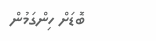ބޮޑަށް ހިންގަމުން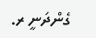ގެންދަނީ ރ.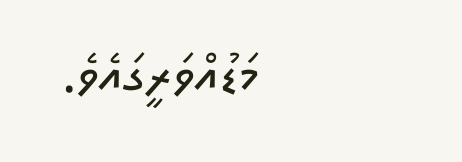މަޑުއްވަރީގައެވެ.